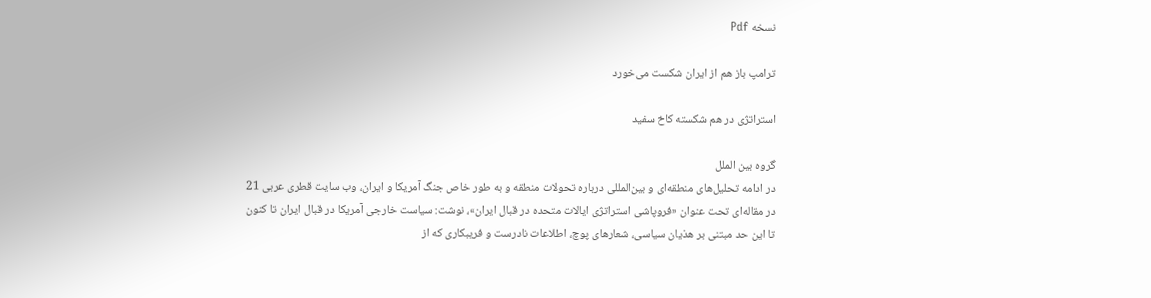نسخه Pdf

ترامپ باز هم از ایران شکست می‌خورد

استراتژی در هم شکسته کاخ سفید

گروه بین الملل
در ادامه تحلیل‌های منطقه‌ای و بین‌المللی درباره تحولات منطقه و به طور خاص جنگ آمریکا و ایران، وب سایت قطری عربی 21 در مقاله‌ای تحت عنوان «فروپاشی استراتژی ایالات متحده در قبال ایران»، نوشت: سیاست خارجی آمریکا در قبال ایران تا کنون تا این حد مبتنی بر هذیان سیاسی، شعارهای پوچ، اطلاعات نادرست و فریبکاری که از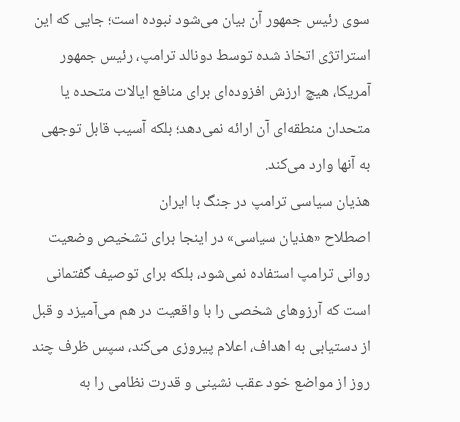سوی رئیس جمهور آن بیان می‌شود نبوده است؛ جایی که این استراتژی اتخاذ شده توسط دونالد ترامپ، رئیس جمهور آمریکا، هیچ ارزش افزوده‌ای برای منافع ایالات متحده یا متحدان منطقه‌ای آن ارائه نمی‌دهد؛ بلکه آسیب قابل توجهی به آنها وارد می‌کند.
هذیان سیاسی ترامپ در جنگ با ایران
اصطلاح «هذیان سیاسی» در اینجا برای تشخیص وضعیت روانی ترامپ استفاده نمی‌شود، بلکه برای توصیف گفتمانی است که آرزوهای شخصی را با واقعیت در هم می‌آمیزد و قبل از دستیابی به اهداف، اعلام پیروزی می‌کند، سپس ظرف چند روز از مواضع خود عقب نشینی و قدرت نظامی را به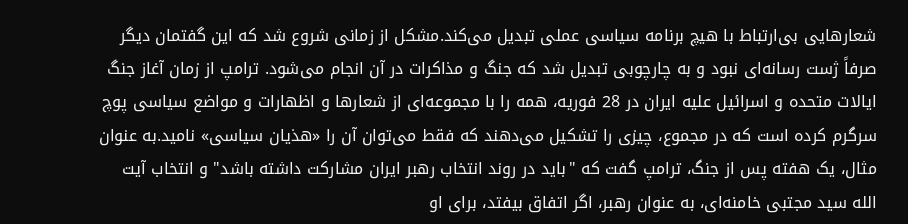شعارهایی بی‌ارتباط با هیچ برنامه سیاسی عملی تبدیل می‌کند.مشکل از زمانی شروع شد که این گفتمان دیگر صرفاً ژست رسانه‌ای نبود و به چارچوبی تبدیل شد که جنگ و مذاکرات در آن انجام می‌شود. ترامپ از زمان آغاز جنگ ایالات متحده و اسرائیل علیه ایران در 28 فوریه، همه را با مجموعه‌ای از شعارها و اظهارات و مواضع سیاسی پوچ سرگرم کرده است که در مجموع، چیزی را تشکیل می‌دهند که فقط می‌توان آن را «هذیان سیاسی» نامید.به عنوان مثال، یک هفته پس از جنگ، ترامپ گفت که "باید در روند انتخاب رهبر ایران مشارکت داشته باشد" و انتخاب آیت الله سید مجتبی خامنه‌ای، به عنوان رهبر، اگر اتفاق بیفتد، برای او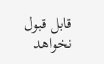قابل قبول نخواهد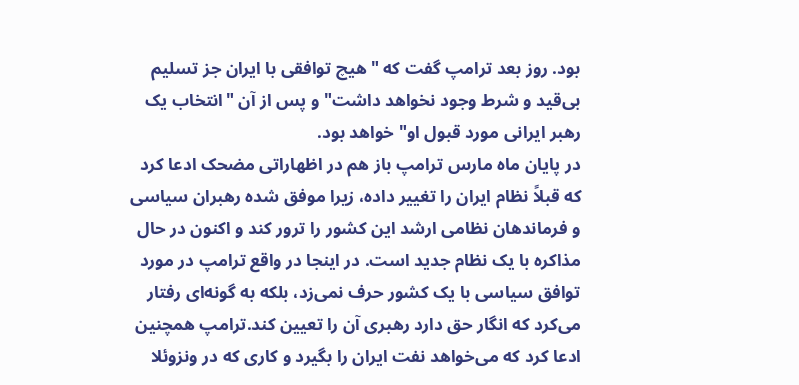بود. روز بعد ترامپ گفت که "هیچ توافقی با ایران جز تسلیم بی‌قید و شرط وجود نخواهد داشت" و پس از آن "انتخاب یک رهبر ایرانی مورد قبول او" خواهد بود.
در پایان ماه مارس ترامپ باز هم در اظهاراتی مضحک ادعا کرد که قبلاً نظام ایران را تغییر داده، زیرا موفق شده رهبران سیاسی و فرماندهان نظامی ارشد این کشور را ترور کند و اکنون در حال مذاکره با یک نظام جدید است. در اینجا در واقع ترامپ در مورد توافق سیاسی با یک کشور حرف نمی‌زد، بلکه به گونه‌ای رفتار می‌کرد که انگار حق دارد رهبری آن را تعیین کند.ترامپ همچنین ادعا کرد که می‌خواهد نفت ایران را بگیرد و کاری که در ونزوئلا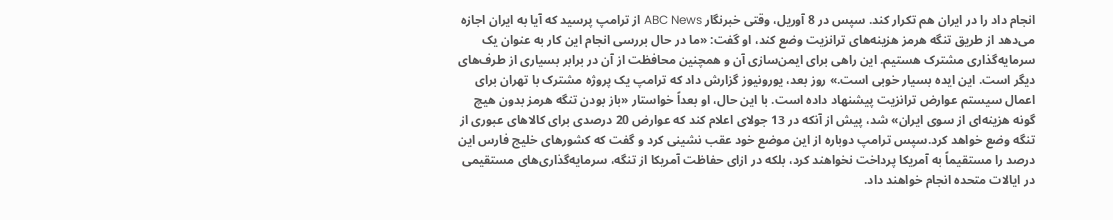انجام داد را در ایران هم تکرار کند. سپس در 8 آوریل، وقتی خبرنگار ABC News از ترامپ پرسید که آیا به ایران اجازه می‌دهد از طریق تنگه هرمز هزینه‌های ترانزیت وضع کند، او گفت: «ما در حال بررسی انجام این کار به عنوان یک سرمایه‌گذاری مشترک هستیم. این راهی برای ایمن‌سازی آن و همچنین محافظت از آن در برابر بسیاری از طرف‌های دیگر است. این ایده بسیار خوبی است.» روز بعد، یورونیوز گزارش داد که ترامپ یک پروژه مشترک با تهران برای اعمال سیستم عوارض ترانزیت پیشنهاد داده است. با این حال، او بعداً خواستار «باز بودن تنگه هرمز بدون هیچ گونه هزینه‌ای از سوی ایران» شد، پیش از آنکه در 13 جولای اعلام کند که عوارض 20 درصدی برای کالاهای عبوری از تنگه وضع خواهد کرد.سپس ترامپ دوباره از این موضع خود عقب نشینی کرد و گفت که کشورهای خلیج فارس این درصد را مستقیماً به آمریکا پرداخت نخواهند کرد، بلکه در ازای حفاظت آمریکا از تنگه، سرمایه‌گذاری‌های مستقیمی در ایالات متحده انجام خواهند داد.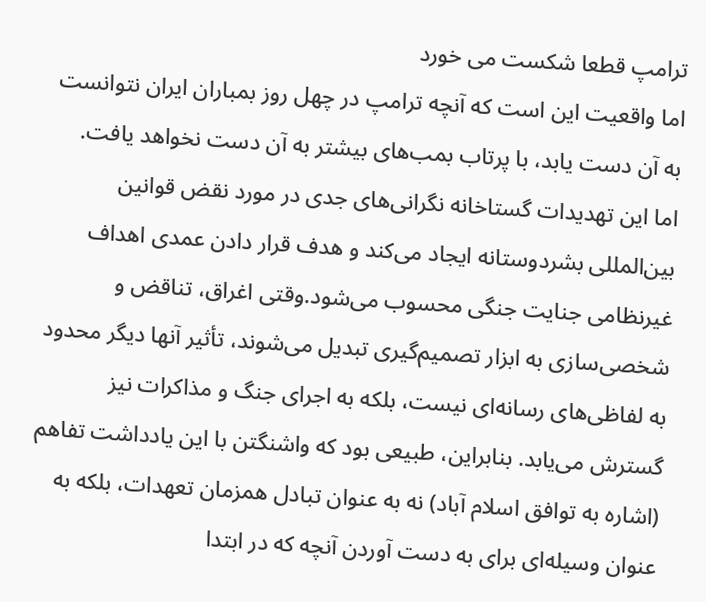ترامپ قطعا شکست می خورد
اما واقعیت این است که آنچه ترامپ در چهل روز بمباران ایران نتوانست به آن دست یابد، با پرتاب بمب‌های بیشتر به آن دست نخواهد یافت. اما این تهدیدات گستاخانه نگرانی‌های جدی در مورد نقض قوانین بین‌المللی بشردوستانه ایجاد می‌کند و هدف قرار دادن عمدی اهداف غیرنظامی جنایت جنگی محسوب می‌شود.وقتی اغراق، تناقض و شخصی‌سازی به ابزار تصمیم‌گیری تبدیل می‌شوند، تأثیر آنها دیگر محدود به لفاظی‌های رسانه‌ای نیست، بلکه به اجرای جنگ و مذاکرات نیز گسترش می‌یابد. بنابراین، طبیعی بود که واشنگتن با این یادداشت تفاهم (اشاره به توافق اسلام آباد) نه به عنوان تبادل همزمان تعهدات، بلکه به عنوان وسیله‌ای برای به دست آوردن آنچه که در ابتدا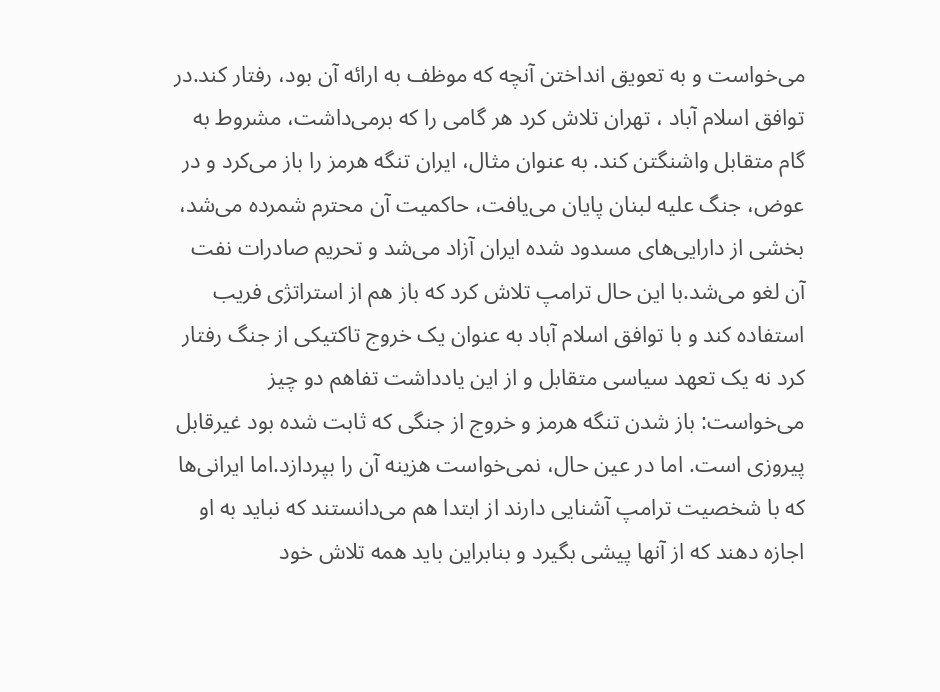می‌خواست و به تعویق انداختن آنچه که موظف به ارائه آن بود، رفتار کند.در توافق اسلام آباد ، تهران تلاش کرد هر گامی را که برمی‌داشت، مشروط به گام متقابل واشنگتن کند. به عنوان مثال، ایران تنگه هرمز را باز می‌کرد و در عوض، جنگ علیه لبنان پایان می‌یافت، حاکمیت آن محترم شمرده می‌شد، بخشی از دارایی‌های مسدود شده ایران آزاد می‌شد و تحریم صادرات نفت آن لغو می‌شد.با این حال ترامپ تلاش کرد که باز هم از استراتژی فریب استفاده کند و با توافق اسلام آباد به عنوان یک خروج تاکتیکی از جنگ رفتار کرد نه یک تعهد سیاسی متقابل و از این یادداشت تفاهم دو چیز می‌خواست: باز شدن تنگه هرمز و خروج از جنگی که ثابت شده بود غیرقابل پیروزی است. اما در عین حال، نمی‌خواست هزینه آن را بپردازد.اما ایرانی‌ها که با شخصیت ترامپ آشنایی دارند از ابتدا هم می‌دانستند که نباید به او اجازه دهند که از آنها پیشی بگیرد و بنابراین باید همه تلاش خود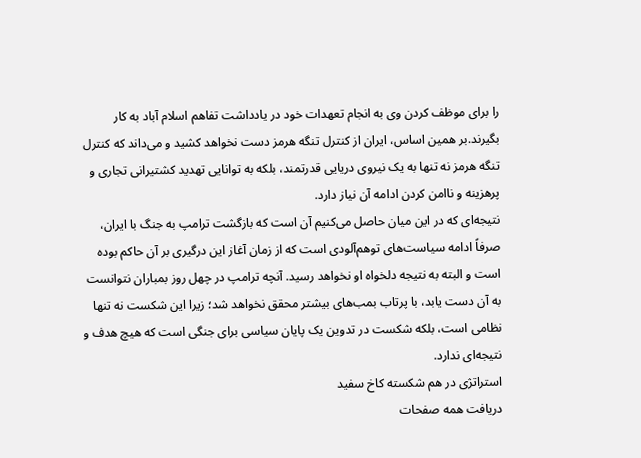را برای موظف کردن وی به انجام تعهدات خود در یادداشت تفاهم اسلام آباد به کار بگیرند.بر همین اساس، ایران از کنترل تنگه هرمز دست نخواهد کشید و می‌داند که کنترل تنگه هرمز نه تنها به یک نیروی دریایی قدرتمند، بلکه به توانایی تهدید کشتیرانی تجاری و پرهزینه و ناامن کردن ادامه آن نیاز دارد.
نتیجه‌ای که در این میان حاصل می‌کنیم آن است که بازگشت ترامپ به جنگ با ایران، صرفاً ادامه سیاست‌های توهم‌آلودی است که از زمان آغاز این درگیری بر آن حاکم بوده است و البته به نتیجه دلخواه او نخواهد رسید. آنچه ترامپ در چهل روز بمباران نتوانست به آن دست یابد، با پرتاب بمب‌های بیشتر محقق نخواهد شد؛ زیرا این شکست نه تنها نظامی است، بلکه شکست در تدوین یک پایان سیاسی برای جنگی است که هیچ هدف و نتیجه‌ای ندارد.
استراتژی در هم شکسته کاخ سفید
دریافت همه صفحات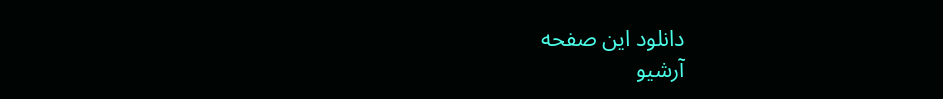دانلود این صفحه
آرشیو